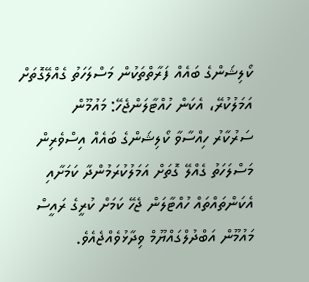ކޯލިޝަންގެ ބައެއް ފަރާތްތަކުން މަސްލަހަތު ގެއްލޭގޮތަށް އަމަލުކުރޭ، އެކަން ހުއްޓާލަންޖެހޭ: މައުމޫން
ސަރުކާރު ހިއްސާވާ ކޯލިޝަންގެ ބައެއް އިސްވެރިން މަސްލަހަތު ގެއްލޭ ގޮތަށް އަމަލުކުރަމުންދާ ކަމަށާއި އެކަންތައްތައް ހުއްޓާލަން ޖެހޭ ކަމަށް ކުރީގެ ރައީސް މައުމޫން އަބްދުލްގައްޔޫމް ވިދާޅުވެއްޖެއެވެ.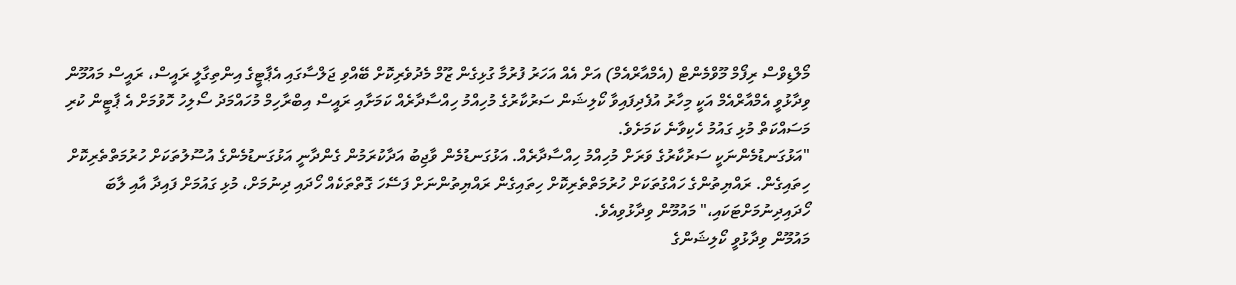މޯލްޑިވްސް ރިފޯމް މޫވްމެންޓް (އެމްއާރްއެމް) އަށް އެއް އަހަރު ފުރުމާ ގުޅިގެން ޒޫމް މެދުވެރިކޮށް ބޭއްވި ޖަލްސާގައި އެޕާޓީގެ އިންތިގާލީ ރައީސް، ރައީސް މައުމޫން ވިދާޅުވީ އެމްއާރްއެމް އަކީ މިހާރު އުފެދިފައިވާ ކޯލިޝަން ސަރުކާރުގެ މުހިއްމު ހިއްސާދާރެއް ކަމަށާއި ރައީސް އިބްރާހިމް މުހައްމަދު ސޯލިހު ހޮވުމަށް އެ ޕާޓީން ކުރި މަސައްކަތް މުޅި ގައުމު ހެކިވާނެ ކަމަށެވެ.
"އަޅުގަނޑުމެންނަކީ ސަރުކާރުގެ ވަރަށް މުހިއްމު ހިއްސާދާރެއް. އަޅުގަނޑުމެން ވާޖިބު އަދާކުރަމުން ގެންދާނީ އަޅުގަނޑުމެންގެ އުސޫލުތަކަށް ހުރުމަތްތެރިކޮށް ހިތައިގެން. ރައްޔިތުންގެ ހައްގުތަކަށް ހުރުމަތްތެރިކޮށް ހިތައިގެން ރައްޔިތުންނަށް ފަސޭހަ ގޮތްތަކެއް ހޯދައި ދިނުމަށް، މުޅި ގައުމަށް ފައިދާ އާއި ލާބަ ހޯދައިދިނުމަށްޓަކައި،" މައުމޫން ވިދާޅުވިއެވެ.
މައުމޫން ވިދާޅުވީ ކޯލިޝަންގެ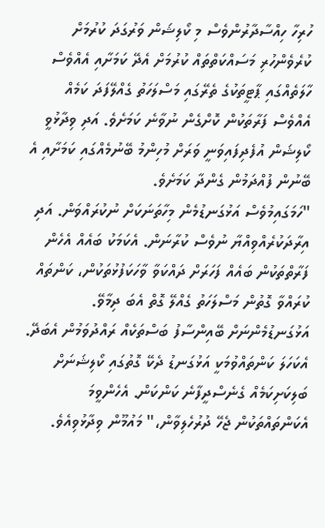ހުރިހާ ހިއްސާދާރުންވެސް މި ކޯލިޝަން ވަރުގަދަ ކުރުމަށް ކުރެވެންހުރި މަސައްކަތްތައް ކުރުމަށް އެދޭ ކަމަށާއި އެއްވެސް ހާލަތެއްގައި ޕާޓީތަކުގެ ތެރޭގައި މަސްލަހަތު ގެއްލޭފަދަ ކަމެއް އެއްވެސް ފަރާތަކުން ކޮށްގެން ނުވާނެ ކަމަށެވެ. އަދި ވިދާޅުވީ ކޯލިޝަން އުފެދިފައިވަނީ ވަރަށް މުހިންމު ބޭނުމެއްގައި ކަމަށާއި އެ ބޭނުން ފުއްދަމުން ގެންދާ ކަމަށެވެ.
"ހަމަގައިމުވެސް އަޅުގަނޑުމެން މިހާތަނަކަށް ނުކުރައްވަން. އަދި އިރާދަކުރެއްވިއްޔާ ނުވެސް ކުރާނަން. އެކަމަކު ބައެއް އެހެން ފަރާތްތަކުން ބައެއް ފަހަރަށް ދައްކަވާ ވާހަކަފުޅުތަކުން، ކަންތައް ކުރައްވާ ގޮތުން މަސްލަހަތު ގެއްލޭ ގޮތް އެބަ ދިމާވޭ. އަޅުގަނޑުމެންނަށް ބޭއިންސާފު ބަސްތަކެއް ރައްދުވަމުން އެބަދޭ. އެކަހަލަ ކަންތައްވުމަކީ އަޅުގަނޑު ދެކޭ ގޮތުގައި ކޯލިޝަނަށް ބަލިކަށިކަމެއް ގެނެސްދީފާނެ ކަންކަން. އެހެންވީމަ އެކަންތައްތަކުން ޖެހޭ ދުރުހެލިވާން،" މައުމޫން ވިދާޅުވިއެވެ.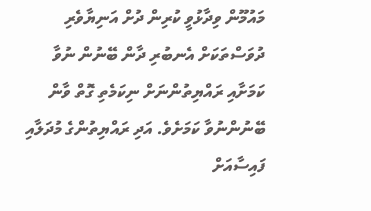މައުމޫން ވިދާޅުވީ ކުރިން ދުށް އަނިޔާވެރި ދުވަސްތަކަށް އެނބުރި ދާން ބޭނުން ނުވާ ކަމަށާއި ރައްޔިތުންނަށް ނިކަމެތި ގޮތް ވާން ބޭނުންނުވާ ކަމަށެވެ. އަދި ރައްޔިތުންގެ މުދަލާއި ފައިސާއަށް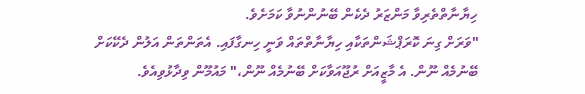ހިޔާނާތްތެރިވާ މަންޒަރު ދެކެން ބޭނުންނުވާ ކަމަށެވެ.
"ވަރަށް ގިނަ ކޮރަޕްޝަންތަކާއި ހިޔާނާތްތައް ވަނީ ހިނގާފައި. އެތަންތަން އަލުން ދެކޭކަށް ބޭނުމެއް ނޫން. އެ މާޒީއަށް ރުޖޫއަވާކަށް ބޭނުމެއް ނޫން،" މައުމޫން ވިދާޅުވިއެވެ.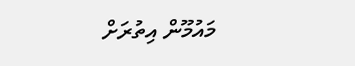މައުމޫން އިތުރަށް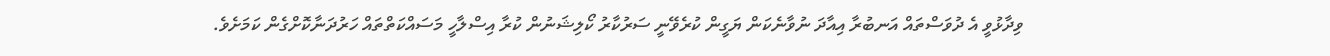ވިދާޅުވީ އެ ދުވަސްތައް އަނބުރާ އިއާދަ ނުވާނެކަން ޔަގީން ކުރެވޭނީ ސަރުކާރު ކޯލިޝަނުން ކުރާ އިސްލާހީ މަސައްކަތްތައް ހަރުދަނާކޮށްގެން ކަމަށެވެ.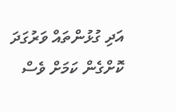އަދި ގުޅުންތައް ވަރުގަދަ ކޮށްގެން ކަމަށް ވެސް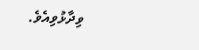ވިދާޅުވިއެވެ.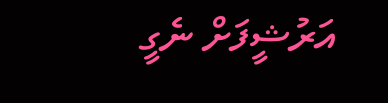އަރުޝީފަށް ނެގީ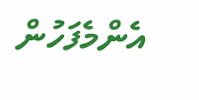އެންމެފަހުން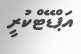އަޕްޑޭޓްކުރީ